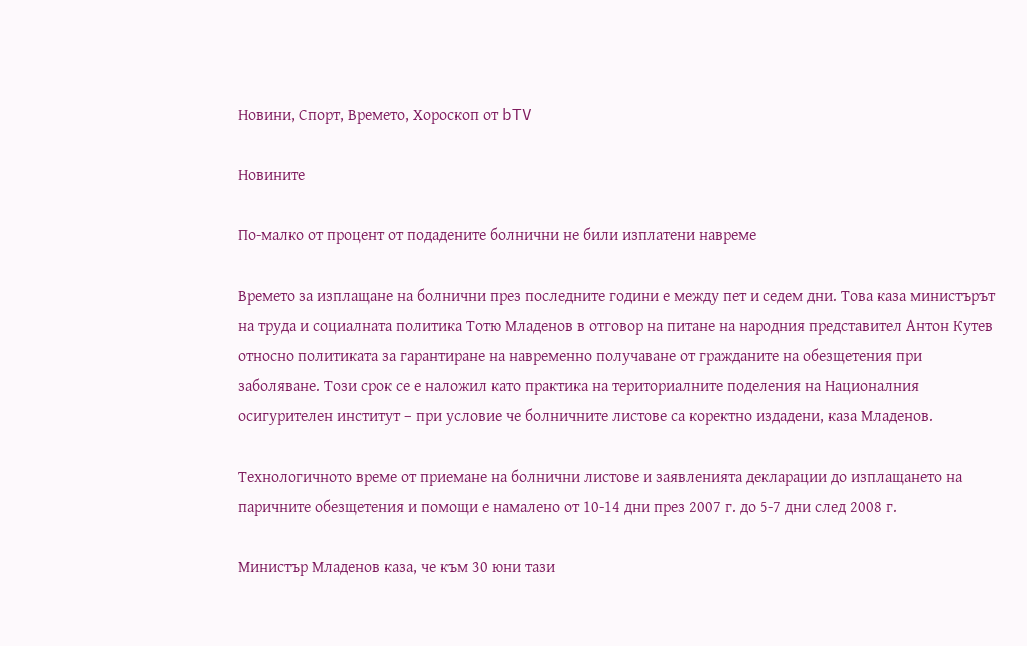Новини, Спорт, Времето, Хороскоп от bTV

Новините

По-малко от процент от подадените болнични не били изплатени навреме

Времето за изплащане на болнични през последните години е между пет и седем дни. Това каза министърът на труда и социалната политика Тотю Младенов в отговор на питане на народния представител Антон Кутев относно политиката за гарантиране на навременно получаване от гражданите на обезщетения при заболяване. Този срок се е наложил като практика на териториалните поделения на Националния осигурителен институт – при условие че болничните листове са коректно издадени, каза Младенов.

Технологичното време от приемане на болнични листове и заявленията декларации до изплащането на паричните обезщетения и помощи е намалено от 10-14 дни през 2007 г. до 5-7 дни след 2008 г.

Министър Младенов каза, че към 30 юни тази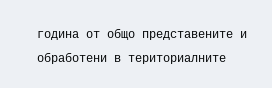година от общо представените и обработени в териториалните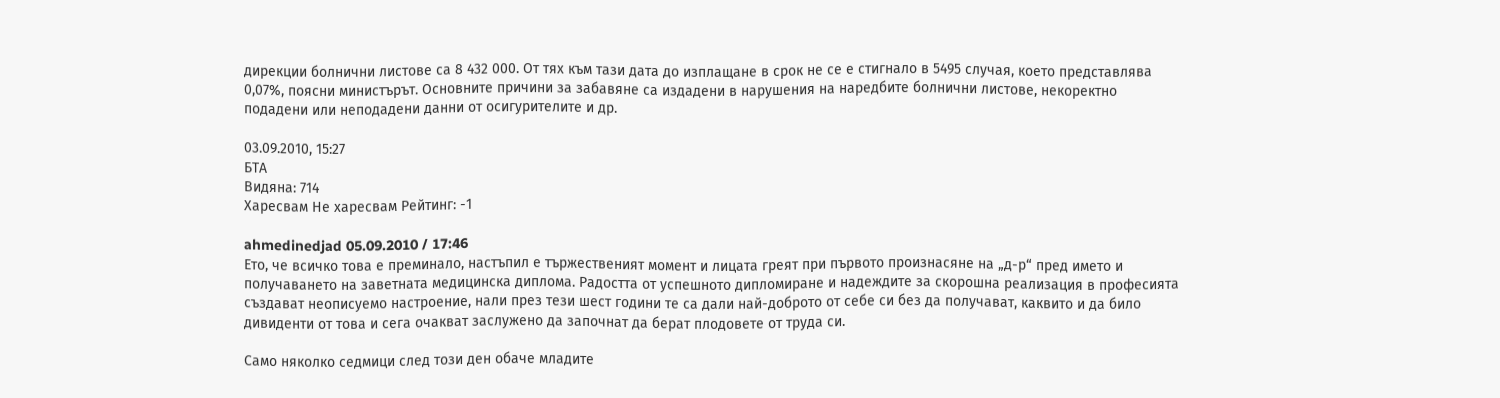дирекции болнични листове са 8 432 000. От тях към тази дата до изплащане в срок не се е стигнало в 5495 случая, което представлява 0,07%, поясни министърът. Основните причини за забавяне са издадени в нарушения на наредбите болнични листове, некоректно подадени или неподадени данни от осигурителите и др.

03.09.2010, 15:27
БТА
Видяна: 714
Харесвам Не харесвам Рейтинг: -1

ahmedinedjad 05.09.2010 / 17:46
Ето, че всичко това е преминало, настъпил е тържественият момент и лицата греят при първото произнасяне на „д-р“ пред името и получаването на заветната медицинска диплома. Радостта от успешното дипломиране и надеждите за скорошна реализация в професията създават неописуемо настроение, нали през тези шест години те са дали най-доброто от себе си без да получават, каквито и да било дивиденти от това и сега очакват заслужено да започнат да берат плодовете от труда си.

Само няколко седмици след този ден обаче младите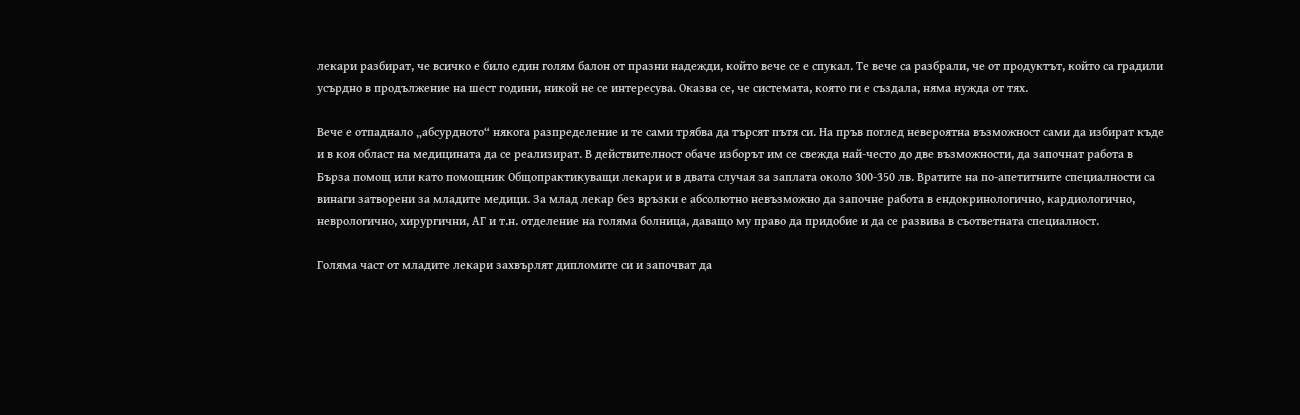лекари разбират, че всичко е било един голям балон от празни надежди, който вече се е спукал. Те вече са разбрали, че от продуктът, който са градили усърдно в продължение на шест години, никой не се интересува. Оказва се, че системата, която ги е създала, няма нужда от тях.

Вече е отпаднало „абсурдното“ някога разпределение и те сами трябва да търсят пътя си. На пръв поглед невероятна възможност сами да избират къде и в коя област на медицината да се реализират. В действителност обаче изборът им се свежда най-често до две възможности, да започнат работа в Бърза помощ или като помощник Общопрактикуващи лекари и в двата случая за заплата около 300-350 лв. Вратите на по-апетитните специалности са винаги затворени за младите медици. За млад лекар без връзки е абсолютно невъзможно да започне работа в ендокринологично, кардиологично, неврологично, хирургични, АГ и т.н. отделение на голяма болница, даващо му право да придобие и да се развива в съответната специалност.

Голяма част от младите лекари захвърлят дипломите си и започват да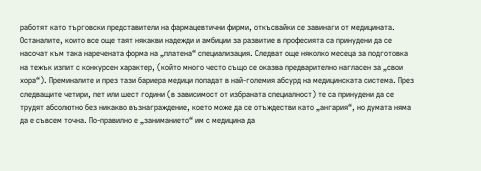работят като търговски представители на фармацевтични фирми, откъсвайки се завинаги от медицината. Останалите, които все още таят някакви надежди и амбиции за развитие в професията са принудени да се насочат към така наречената форма на „платена“ специализация. Следват още няколко месеца за подготовка на тежък изпит с конкурсен характер, (който много често също се оказва предварително нагласен за „свои хора“). Преминалите и през тази бариера медици попадат в най-големия абсурд на медицинската система. През следващите четири, пет или шест години (в зависимост от избраната специалност) те са принудени да се трудят абсолютно без никакво възнаграждение, което може да се отъждестви като „ангария“, но думата няма да е съвсем точна. По-правилно е „заниманието“ им с медицина да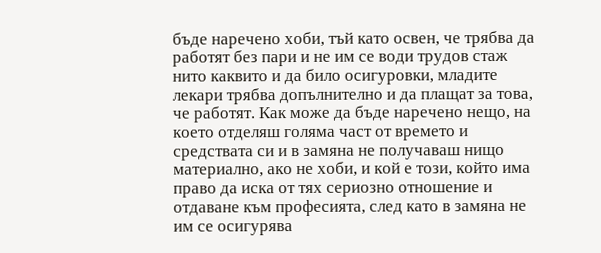бъде наречено хоби, тъй като освен, че трябва да работят без пари и не им се води трудов стаж нито каквито и да било осигуровки, младите лекари трябва допълнително и да плащат за това, че работят. Как може да бъде наречено нещо, на което отделяш голяма част от времето и средствата си и в замяна не получаваш нищо материално, ако не хоби, и кой е този, който има право да иска от тях сериозно отношение и отдаване към професията, след като в замяна не им се осигурява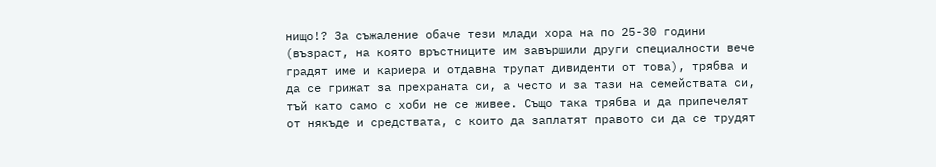нищо!? За съжаление обаче тези млади хора на по 25-30 години (възраст, на която връстниците им завършили други специалности вече градят име и кариера и отдавна трупат дивиденти от това), трябва и да се грижат за прехраната си, а често и за тази на семействата си, тъй като само с хоби не се живее. Също така трябва и да припечелят от някъде и средствата, с които да заплатят правото си да се трудят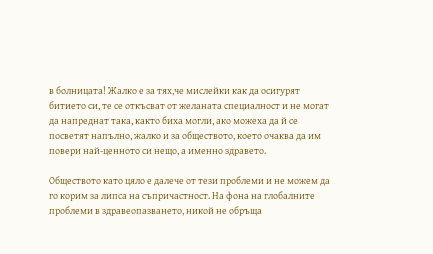в болницата! Жалко е за тях,че мислейки как да осигурят битието си, те се откъсват от желаната специалност и не могат да напреднат така, както биха могли, ако можеха да й се посветят напълно, жалко и за обществото, което очаква да им повери най-ценното си нещо, а именно здравето.

Обществото като цяло е далече от тези проблеми и не можем да го корим за липса на съпричастност. На фона на глобалните проблеми в здравеопазването, никой не обръща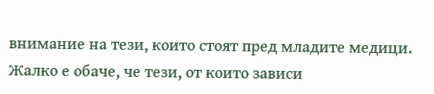внимание на тези, които стоят пред младите медици. Жалко е обаче, че тези, от които зависи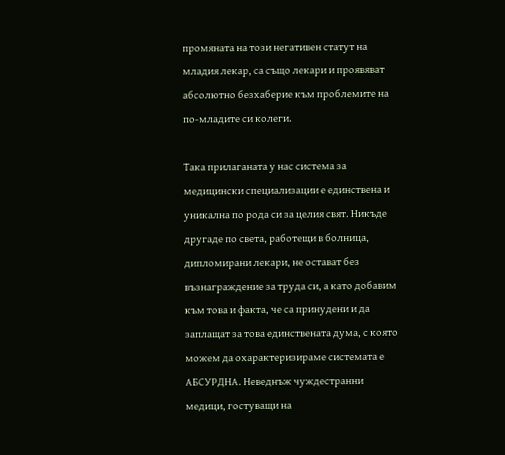промяната на този негативен статут на младия лекар, са също лекари и проявяват абсолютно безхаберие към проблемите на по-младите си колеги.

Така прилаганата у нас система за медицински специализации е единствена и уникална по рода си за целия свят. Никъде другаде по света, работещи в болница, дипломирани лекари, не остават без възнаграждение за труда си, а като добавим към това и факта, че са принудени и да заплащат за това единствената дума, с която можем да охарактеризираме системата е АБСУРДНА. Неведнъж чуждестранни медици, гостуващи на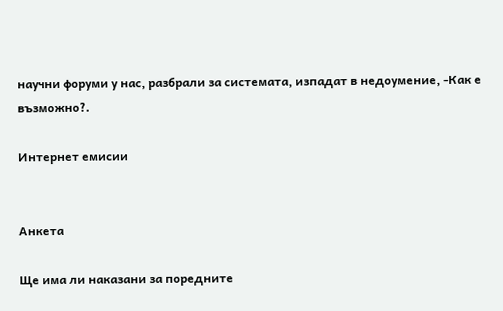научни форуми у нас, разбрали за системата, изпадат в недоумение, -Как е възможно?.

Интернет емисии


Анкета

Ще има ли наказани за поредните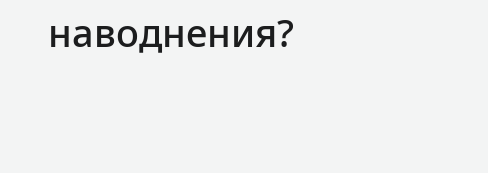наводнения?